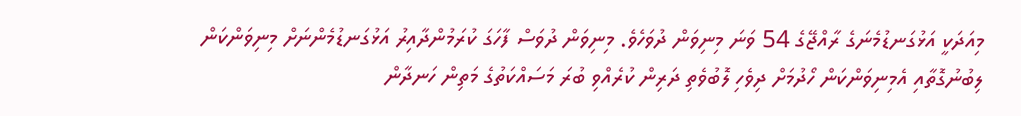މިއަދަކީ އަޅުގަނޑުމެނަގެ ރާއްޖޭގެ 54 ވަނަ މިނިވަން ދުވަހެވެ. މިނިވަން ދުވަސް ފާހަގަ ކުރަމުންދާއިރު އަޅުގަނޑުމެންނަށް މިނިވަންކަން ލިބުނުގޮތާއި އެމިނިވަންކަން ހޯދުމަށް ދިވެހި ލޮބުވެތި ދަރިން ކުރެއްވި ބުރަ މަސައްކަތުގެ މަތިން ހަނދާން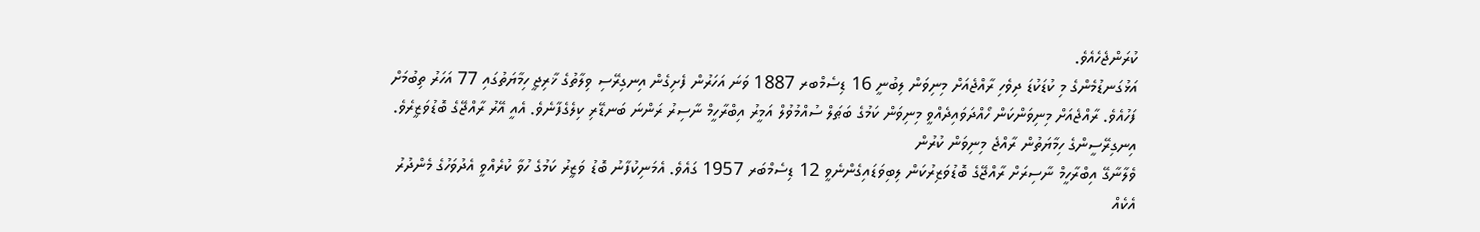ކުރަންޖެހެއެވެ.
އަޅުގަނޑުމެންގެ މި ކުޑަކުޑަ ދިވެހި ރާއްޖެއަށް މިނިވަން ލިބުނީ 16 ޑިސެމްބރ 1887 ވަނަ އަހަރުން ފެށިގެން އިނގިރޭސި ވިލާތުގެ ޚާރިޖީ ހިމާޔަތުގައި 77 އަހަރު ތިބުމަށް ފަހުއެވެ. ރާއްޖެއަށް މިނިވަންކަން ހޯއްދަވައިދެއްވީ މިނިވަން ކަމުގެ ބަޠަލް ސުއްމުވުލް އަމީރު އިބްރާހީމް ނާސިރު ރަންނަ ބަނޑޭރި ކިލެގެފާނެވެ. އެއީ އޭރު ރާއްޖޭގެ ބޮޑުވަޒީރެވެ.
އިނގިރޭސީންގެ ހިމާޔަތުން ރާއްޖެ މިނިވަން ކުރުން
ވެލާނާގޭ އިބްރާހީމް ނާސިރަށް ރާއްޖޭގެ ބޮޑުވަޒިރުކަން ލިބިވަޑައިގެންނެވީ 12 ޑިސެމްބަރ 1957 ގައެވެ. އެމަނިކުފާނު ބޮޑު ވަޒީރު ކަމުގެ ހުވާ ކުރެއްވީ އެދުވަހުގެ މެންދުރު އެކެއް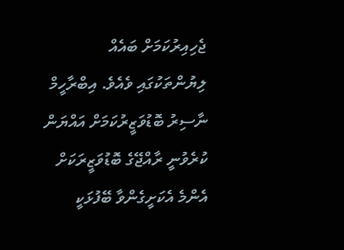ޖެހިއިރުކަމަށް ބައެއް ލިޔުންތަކުގައި ވެއެވެ. އިބްރާހީމް ނާސިރު ބޮޑުވަޒީރުކަމަށް އައްޔަން ކުރެވުނީ ރާއްޖޭގެ ބޮޑުވަޒީރަކަށް އެންމެ އެކަށީގެންވާ ބޭފުޅަކީ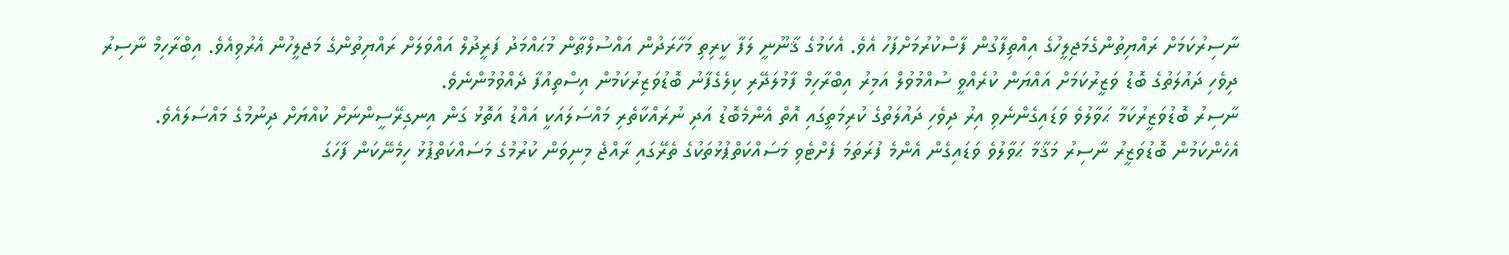ނާސިރުކަމަށް ރައްޔިތުންގެމަޖިލީހުގެ އިއްތިފާގުން ފާސްކުރުމަށްފަހު އެވެ. އެކަމުގެ ޤާނޫނީ ލަފާ ކީރިތި މަހާރަދުން އައްސުލްޠާން މުޙައްމަދު ފަރީދުލް އައްވަލަށް ރައްޔިތުންގެ މަޖލީހުން އެރުވިއެވެ. އިބްރާހިމް ނާސިރު ދިވެހި ދައުލަތުގެ ބޮޑު ވަޒީރުކަމަށް އައްޔަން ކުރެއްވީ ސުއްމުވުލް އަމިރު އިބްރާހިމް ފާމުލަދޭރި ކިލެގެފާނު ބޮޑުވަޒިރުކަމުން އިސްތިއުފާ ދެއްވުމުންނެވެ.
ނާސިރު ބޮޑުވަޒީރުކަމާ ޙަވާލުވެ ވަޑައިގެންނެވި އިރު ދިވެހި ދައުލަތުގެ ކުރިމަތީގައި އޮތް އެންމެބޮޑު އަދި ނުރައްކާތެރި މައްސަލައަކީ އައްޑު އަތޮޅު ގަން އިނގިރޭސީންނަށް ކުއްޔަށް ދިނުމުގެ މައްސަލައެވެ. އެހެންކަމުން ބޮޑުވަޒީރު ނާސިރު މަޤާމާ ޙަވާލުވެ ވަޑައިގެން އެންމެ ފުރަތަމަ ފެށްޓެވި މަސައްކަތްޕުޅުތަކުގެ ތެރޭގައި ރާއްޖެ މިނިވަން ކުރުމުގެ މަސައްކަތްޕުޅު ހިމެނޭކަން ފާހަގަ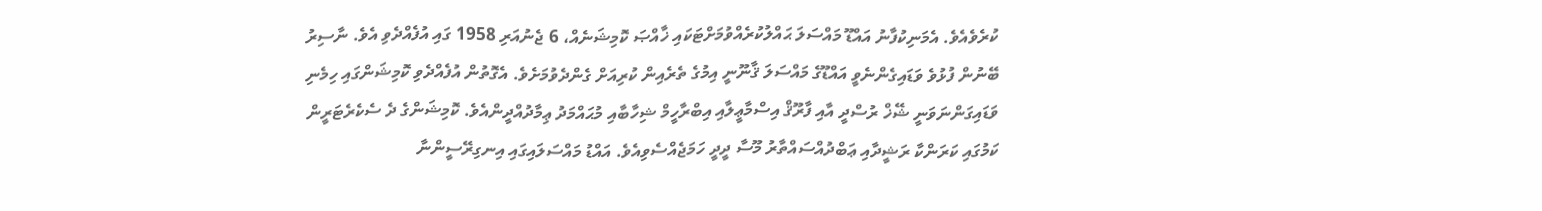ކުރެވެއެވެ. އެމަނިކުފާނު އައްޑޫ މައްސަލަ ޙައްލުކުރެއްވުމަށްޓަކައި ޚާއްޞަ ކޮމިޝަނެއް، 6 ޖެނުއަރި 1958 ގައި އުފެއްދެވި އެވެ. ނާސިރު ބޭނުން ފުޅުވެ ވަޑައިގެންނެވީ އައްޑޫގެ މައްސަލަ ޤާނޫނީ އިމުގެ ތެރެއިން ކުރިއަށް ގެންދެވުމަށެވެ. އެގޮތުން އުފެއްދެވި ކޮމިޝަންގައި ހިމެނި ވަޑައިގަންނަވަނީ ޝޭޚް ރުސްދީ އާއި ފާރޫޤް އިސްމާޢީލާއި އިބްރާހީމް ޝިހާބާއި މުޙައްމަދު ޢިމާދުއްދީންއެވެ. ކޮމިޝަންގެ ދެ ސެކެރެޓަރީން ކަމުގައި ކަރަންކާ ރަޝީދާއި ޢަބްދުއްސައްތާރު މޫސާ ދީދީ ހަމަޖެއްސެވިއެވެ. އައްޑު މައްސަލައިގައި އިނގިރޭސީންނާ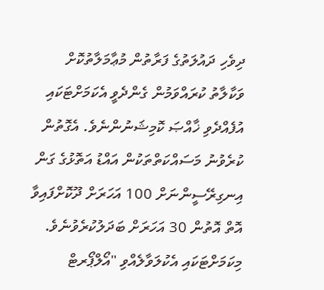ދިވެހި ދައުލަތުގެ ފަރާތުން މުޢާމަލާތުކޮށް ވަކާލާތު ކުރައްވަމުން ގެންދެވީ އެކަމަށްޓަކައި އުފެއްދެވި ޚާއްޞަ ކޮމިޝަނުންނެވެ. އެގޮތުން ކުރެވުނު މަސައްކަތްތަކުން އައްޑު އަތޮޅުގެ ގަން އިނގިރޭސީންނަށް 100 އަހަރަށް ދޫކޮށްފައިވާ އޮތް އޮތުން 30 އަހަރަށް ބަދަލުކުރެވުނެވެ. މިކަމަށްޓަކައި އެކުލަވާލެއްވި "އޯލްޕޯރޓް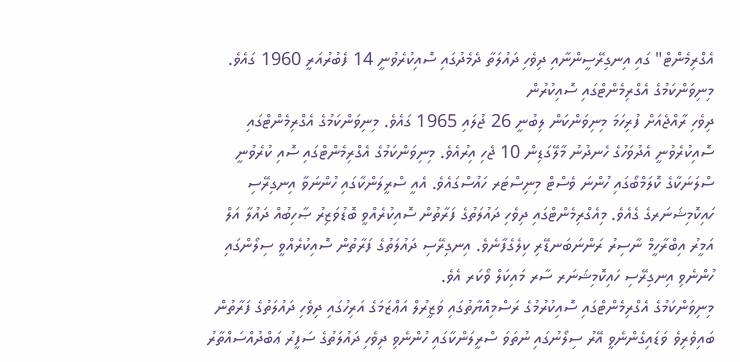އެގްރިމެންޓް" ގައި އިނގިރޭސީންނާއި ދިވެހި ދައުލަތާ ދެމެދުގައި ސޮއިކުރެވުނީ 14 ފެބުރުއަރީ 1960 ގައެވެ.
މިނިވަންކަމުގެ އެގްރިމެންޓްގައި ސޮއިކުރުން
ދިވެހި ރާއްޖެއަށް ފުރިހަމަ މިނިވަންކަން ލިބުނީ 26 ޖުލައި 1965 ގައެވެ. މިނިވަންކަމުގެ އެގްރިމެންޓްގައި ސޮއިކުރެވުނީ އެދުވަހުގެ ހެނދުނު މާލޭގަޑިން 10 ޖެހި އިރުއެވެ. މިނިވަންކަމުގެ އެގްރިމެންޓްގައި ސޮއި ކުރެވުނީ ސްލަނަކާގެ ކޮލަމްބޯގައި ހުންނަ ވެސްޓް މިނިސްޓަރ ހައުސްގައެވެ. އެއީ ސްރީލަންކާގައި ހުންނަވާ އިނގިރޭސި ހައިކޮމިޝަނަރގެ ގެއެވެ. މިއެގްރިމެންޓްގައި ދިވެހި ދައުލަތުގެ ފަރާތުން ސޮއިކުރެއްވީ ބޮޑުވަޒިރު ޞާހިބުއް ދައުލާ އަލް އަމީރު އިބްރާހީމް ނާސިރު ރަންނަބަނޑޭރި ކިލެގެފާނެވެ. އިނގިރޭސި ދައުލަތުގެ ފަރާތުން ސޮއިކުރެއްވީ ސިލޯންގައި ހުންނެވި އިނގިރޭސި ހައިކޮމިޝަނަރ ސާރ މައިކަލް ވޯކަރ އެވެ.
މިނިވަންކަމުގެ އެގްރިމެންޓްގައި ސޮއިކުރުމުގެ ރަސްމިއްޔާތުގައި ވަޒީރުލް އަޢްޒަމަގެ އަރިހުގައި ދިވެހި ދައުލަތުގެ ފަރާތުން ބައިވެރިވެ ވަޑައިގެންނެވީ އޭރު ސިލޯނުގައި ނުތަވަ ސްރީލަންކާގައި ހުންނެވި ދިވެހި ދައުލަތުގެ ސަފީރު ޢަބްދުއްސައްތާރު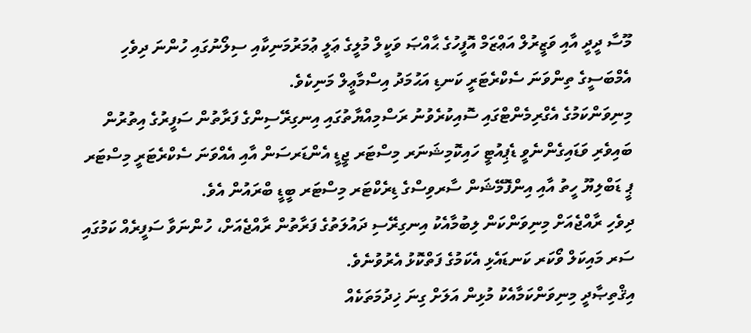މޫސާ ދީދީ އާއި ވަޒީރުލް އަޢްޒަމް އޮފީހުގެ ޙާއްޞަ ވަކީލް މުލީގެ ޢަލީ ޢުމަރުމަނިކާއި ސިލޯނުގައި ހުންނަ ދިވެހި އެމްބަސީގެ ތިންވަނަ ސެކްރެޓަރީ ކަނޑި އަޙުމަދު އިސްމާޢީލް މަނިކެވެ.
މިނިވަންކަމުގެ އެގްރިމެންޓްގައި ސޮއިކުރެވުނު ރަސްމިއްޔާތުގައި އިނގިރޭސިންގެ ފަރާތުން ސަފީރުގެ އިތުރުން ބައިވެރި ވަޑައިގެންނެވީ ޑެޕިއުޓީ ހައިކޮމިޝަނަރ މިސްޓަރ ޖީޑީ އެންޑަރސަން އާއި އެއްވަނަ ސެކްރެޓަރީ މިސްޓަރ ޕީ ޑަބްލިޔޫ ހީތު އާއި އިންފޮމޭޝަން ސާރވިސްގެ ޑިރެކްޓަރ މިސްޓަރ ބީޑީ ބްރައުން އެވެ.
ދިވެހި ރާއްޖެއަށް މިނިވަންކަން ލިބުމާއެކު އިނގިރޭސި ދައުލަތުގެ ފަރާތުން ރާއްޖެއަށް، ހުންނަވާ ސަފީރެއް ކަމުގައި ސަރ މައިކަލް ވޯކަރ ކަނޑައެޅި އެކަމުގެ ފަތްކޮޅު އެރުވުނެވެ.
އިޤްތިޞާދީ މިނިވަންކަމާއެކު މުޅިން އަލަށް ގިނަ ޚިދުމަތަކެއް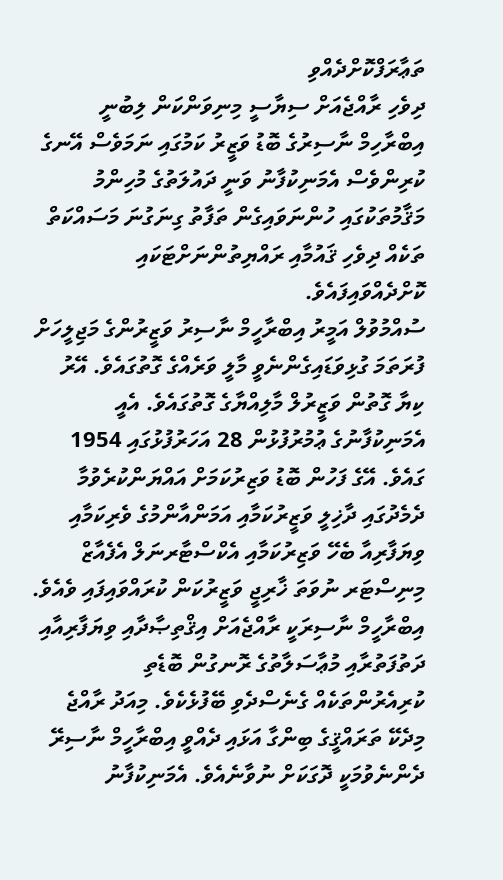ތަޢާރަފްކޮށްދެއްވި
ދިވެހި ރާއްޖެއަށް ސިޔާސީ މިނިވަންކަން ލިބުނީ އިބްރާހިމް ނާސިރުގެ ބޮޑު ވަޒީރު ކަމުގައި ނަމަވެސް އޭނގެ ކުރިންވެސް އެމަނިކުފާނު ވަނީ ދައުލަތުގެ މުހިންމު މަޤާމުތަކުގައި ހުންނަވައިގެން ތަފާތު ގިނަގުނަ މަސައްކަތް ތަކެއް ދިވެހި ޤައުމާއި ރައްޔިތުންނަށްޓަކައި ކޮށްދެއްވައިފައެވެ.
ސުއްމުވުލް އަމީރު އިބްރާހީމް ނާސިރު ވަޒީރުންގެ މަޖިލީހަށް ފުރަތަމަ ގުޅިވަޑައިގެންނެވީ މާލީ ވަރެއްގެ ގޮތުގައެވެ. އޭރު ކިޔާ ގޮތުން ވަޒީރުލް މާލިއްޔާގެ ގޮތުގައެވެ. އެއީ އެމަނިކުފާނުގެ ޢުމުރުފުޅުން 28 އަހަރުފުޅުގައި 1954 ގައެވެ. އޭގެ ފަހުން ބޮޑު ވަޒިރުކަމަށް އައްޔަންކުރެވުމާ ދެމެދުގައި ދާޚިލީ ވަޒީރުކަމާއި އަމަންއާންމުގެ ވެރިކަމާއި ވިޔަފާރިއާ ބެހޭ ވަޒިރުކަމާއި އެކްސްޓާރނަލް އެފެއާޒް މިނިސްޓަރ ނުވަތަ ޚާރިޖީ ވަޒީރުކަން ކުރައްވައިފައި ވެއެވެ.
އިބްރާހީމް ނާސިރަކީ ރާއްޖެއަށް އިޤްތިޞާދާއި ވިޔަފާރިއާއި ދަތުފަތުރާއި މުޢާސަލާތުގެ ރޮނގުން ބޮޑެތި ކުރިއެރުންތަކެއް ގެނެސްދެވި ބޭފުޅެކެވެ. މިއަދު ރާއްޖެ މިދެކޭ ތަރައްޤީގެ ބިންގާ އަޅައި ދެއްވީ އިބްރާހީމް ނާސިރޭ ދެންނެވުމަކީ ދޮގަކަށް ނުވާނެއެވެ. އެމަނިކުފާނު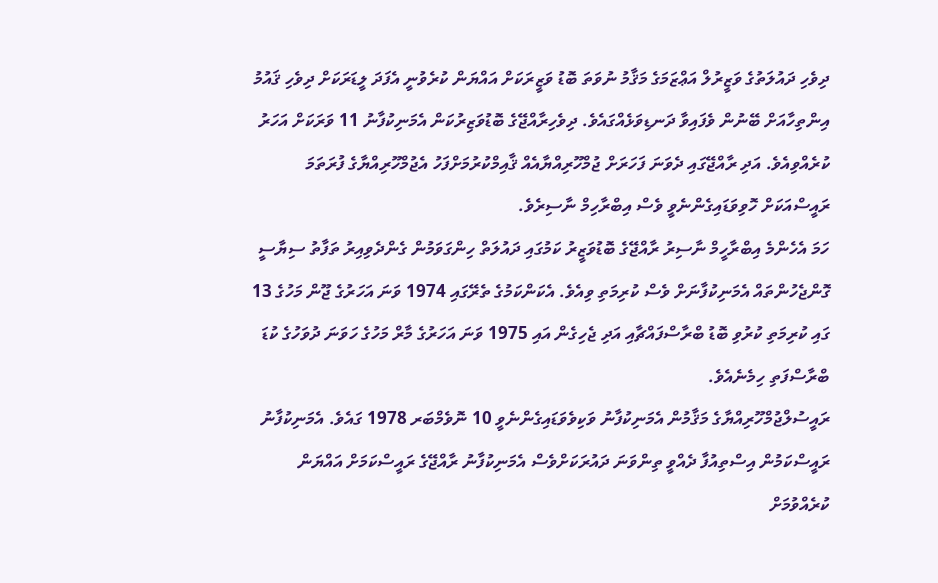ދިވެހި ދައުލަތުގެ ވަޒީރުލް އަޢްޒަމަގެ މަޤާމު ނުވަތަ ބޮޑު ވަޒީރަކަށް އައްޔަން ކުރެވުނީ އެފަދަ ލީޑަރަކަށް ދިވެހި ޤައުމު އިންތިހާއަށް ބޭނުން ވެފައިވާ ދަނޑިވަޅެއްގައެވެ. ދިވެހިރާއްޖޭގެ ބޮޑުވަޒިރުކަން އެމަނިކުފާނު 11 ވަރަކަށް އަހަރު ކުރެއްވިއެވެ. އަދި ރާއްޖޭގައި ދެވަނަ ފަހަރަށް ޖުމްހޫރިއްޔާއެއް ޤާއިމްކުރުމަށްފަހު އެޖުމްހޫރިއްޔާގެ ފުރަތަމަ ރައީސްއަކަށް ހޮވިވަޑައިގެންނެވީ ވެސް އިބްރާހިމް ނާސިރެވެ.
ހަމަ އެހެންމެ އިބްރާހީމް ނާސިރު ރާއްޖޭގެ ބޮޑުވަޒީރު ކަމުގައި ދައުލަތް ހިންގަވަމުން ގެންދެވިއިރު ތަފާތު ސިޔާސީ ގޮންޖެހުންތައް އެމަނިކުފާނަށް ވެސް ކުރިމަތި ވިއެވެ. އެކަންކަމުގެ ތެރޭގައި 1974 ވަނަ އަހަރުގެ ޖޫން މަހުގެ 13 ގައި ކުރިމަތި ކުރުވި ބޮޑު ބްރާސްފައްޗާއި އަދި ޖެހިގެން އައި 1975 ވަނަ އަހަރުގެ މާރް މަހުގެ ހަވަނަ ދުވަހުގެ ކުޑަ ބްރާސްފަތި ހިމެނެއެވެ.
ރައީސުލްޖުމްހޫރިއްޔާގެ މަޤާމުން އެމަނިކުފާނު ވަކިވެވަޑައިގެންނެވީ 10 ނޮވެމްބަރ 1978 ގައެވެ. އެމަނިކުފާނު ރައީސްކަމުން އިސްތިއުފާ ދެއްވީ ތިންވަނަ ދައުރަކަށްވެސް އެމަނިކުފާނު ރާއްޖޭގެ ރައީސްކަމަށް އައްޔަން ކުރެއްވުމަށް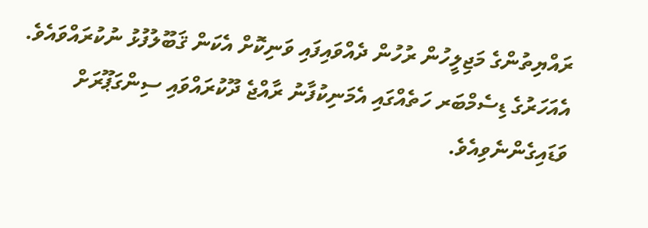ރައްޔިތުންގެ މަޖިލީހުން ރުހުން ދެއްވައިފައި ވަނިކޮށް އެކަން ޤަބޫލުފުޅު ނުކުރައްވައެވެ. އެއަހަރުގެ ޑިސެމްބަރ ހަތެއްގައި އެމަނިކުފާނު ރާއްޖެ ދޫކުރައްވައި ސިންގަޕޫރަށް ވަޑައިގެންނެވިއެވެ.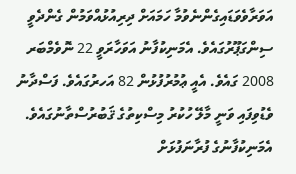އަވަރާވެވަޑައިގެންނެވުމާ ހަމައަށް ދިރިއުޅުއްވަމުން ގެންދެވީ ސިންގަޕޫރުގައެވެ. އެމަނިކުފާނު އަވަހާރަވީ 22 ނޮވެމްބަރ 2008 ގައެވެ. އެއީ ޢުމުރުފުޅުން 82 އަހރުގައެވެ. ފަސްދާނު ވެޑުވިފައި ވަނީ މާލޭ ހުކުރު މިސްކިތުގެ ޤަބުރުސްތާނުގައެވެ. އެމަނިކުފާނުގެ ފުރާނަފުޅަށް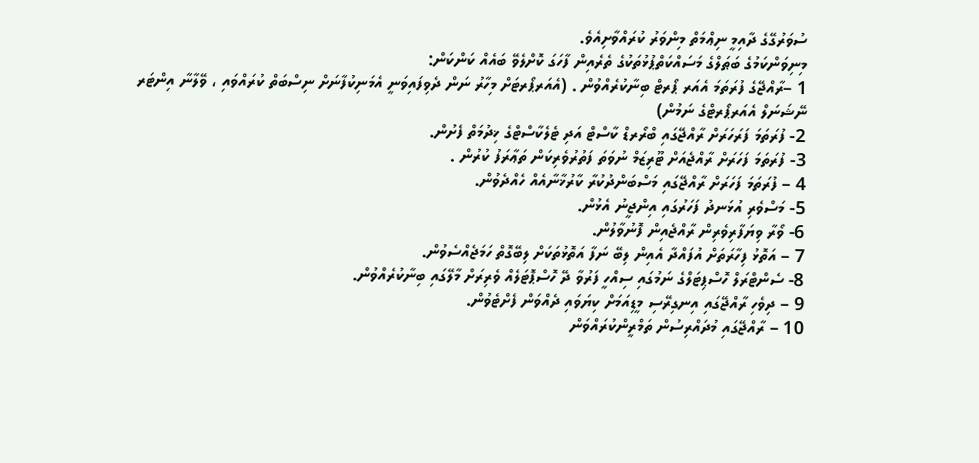ސުވަރުގޭގެ ދާއިމީ ނިޢްމަތް މިންވަރު ކުރައްވާށިއެވެ.
މިނިވަންކަމުގެ ބަޠަލްގެ މަސައްކަތްޕުޅުތަކުގެ ތެރެއިން ފާހަގަ ކޮށްލެވޭ ބައެއް ކަންކަން:
1 –ރާއްޖޭގެ ފުރަތަމަ އެއަރ ޕޯރޓް ބިނާކުރެއްވުން . (އެއަރޕޯރޓަށް މިހާރު ނަން ދެވިފައިވަނީ އެމަނިކުފާނަށް ނިސްބަތް ކުރައްވައި ، ވޭލާނާ އިންޓަރ ނޭޝަނަލް އެއަރޕޯރޓްގެ ނަމުން)
2- ފުރަތަމަ ފަރަހަރަށް ރާއްޖޭގައި ބްރޯރޑް ކާސްޓް އަދި ޓެލެކާސްޓްގެ ޚިދުމަތް ފެށުން.
3- ފުރަތަމަ ފަހަރަށް ރާއްޖެއަށް ޓޫރިޒަމް ނުވަތަ ފަތުރުވެރިކަން ތަޢާރަފު ކުރުން .
4 – ފުރަތަމަ ފަހަރަށް ރާއްޖޭގައި މަސްބަންދުކުރާ ކާރުޚާނާއެއް ހެއްދެވުން.
5- މަސްވެރި އުޅަނދު ފަހަރުގައި އިންޖީނު އެޅުން.
6- ވޯރާ ވިޔަފާރިވެރިން ރާއްޖެއިން ފޮނުވާލުން.
7 – އަތޮޅު ފިހާރަތަށް އުފައްދާ އެއިން ލިބޭ ނަފާ އަތޮޅުތަކަށް ލިބޭގޮތް ހަމަޖެއްސެވުން.
8- ސެންޓްރަލް ހޮސްޕިޓަލްގެ ނަމުގައި ސިއްހީ ފަރުވާ ދޭ ހޮސްޕޮޓަލެއް ވެރިރަށް މާލޭގައި ބިނާކުރެއްވުން.
9 – ދިވެހި ރާއްޖޭގައި އިނގިރޭސި މީޑިއަމަށް ކިޔަވައި ދެއްވަން ފެށްޓެވުން.
10 – ރާއްޖޭގައި މުދައްރިސުން ތަމްރީންކުރައްވަން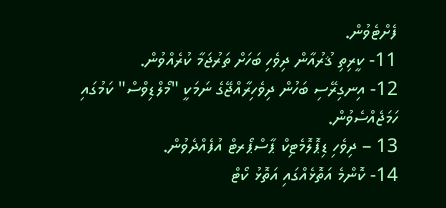ފެށްޓެވުން.
11- ކީރިތި ޤުރުއާން ދިވެހި ބަހަށް ތަރުޖަމާ ކުރެއްވުން.
12- އިނގިރޭސި ބަހުން ދިވެހިރާއްޖޭގެ ނަމަކީ "މޯލްޑިވްސް" ކަމުގައި ހަމަޖެއްސެވުން.
13 – ދިވެހި ޑިޕޮލޮމެޓިކް ޕާސްޕޯރޓް އުފެއްދެވުން.
14- ކޮންމެ އަތޮޅެއްގައި އަތޮޅު ކޯޓް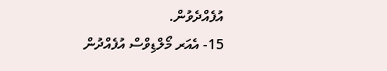އުފެއްދެވުން.
15- އެއަރ މޯލްޑިވްސް އުފެއްދުން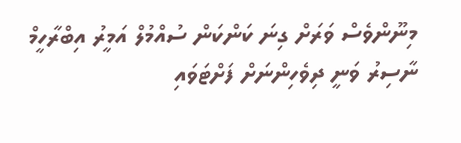މިނޫންވެސް ވަރަށް ގިނަ ކަންކަން ސުއްމުލް އަމީރު އިބްރާހީމް ނާސިރު ވަނީ ދިވެހިންނަށް ފަށްޓަވައި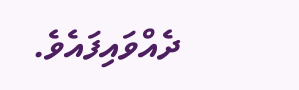ދެއްވައިފައެވެ.